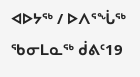ᐊᐅᔭᖅ / ᐅᐱᕐᖔᖅ ᖃᓂᒪᓇᖅ ᑰᕕᑦ19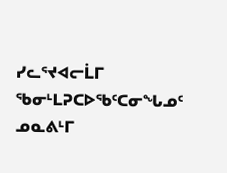ᓯᓚᕐᔪᐊᓕᒫᒥ ᖃᓂᒻᒪᕈᑕᐅᖃᑦᑕᓂᖓᓄᑦ ᓄᓇᕕᒻᒥ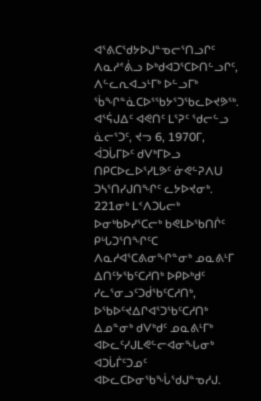ᐊᕐᕕᑕᖁᔭᐅᒍᓐᓀᓕᕐᑎᓗᒋᑦ ᐱᓇᓱᕝᕖᓗ ᐅᒃᑯᐊᑐᕐᑕᐅᑎᓪᓗᒋᑦ, ᐱᓪᓚᕆᐊᓗᒻᒥᒃ ᐅᓪᓗᒥᒃ ᖄᖏᓐᓈᑕᐅᕐᖃᔭᕐᑐᖃᓚᐅᔪᕗᖅ. ᐊᕐᕌᒍᐃᑦ ᐊᕙᑎᑦ ᒪᕐᕈᑦ ᖁᓕᓪᓗ ᓈᓕᕐᑐᑦ, ᔪᓓ 6, 1970ᒥ, ᐋᑐᒑᒥᐅᑦ ᑯᐯᒃᒥᐅᓗ ᑎᑭᑕᐅᓚᐅᕐᓯᒪᕗᑦ ᓃᕙᓪᕈᐱᑌ ᑐᓴᕐᑎᓯᒍᑎᖏᑦ ᓚᔭᐅᔪᓂᒃ. 221ᓂᒃ ᒪᑉᐱᑐᒐᓕᒃ ᐅᓂᒃᑲᐅᓯᕐᑕᓕᒃ ᑲᕙᒪᐅᖃᑎᒌᑦ ᑭᒡᒐᑐᕐᑎᖏᑦᑕ ᐱᓇᓱᐊᕐᑕᕕᓂᖏᓐᓂᒃ ᓄᓇᕕᒻᒥ ᐃᑎᑦᔭᖃᑦᑕᓱᑎᒃ ᐅᑭᐅᒃᑯᑦ ᓯᓚᕐᓂᓗᑦᑐᑰᖃᑦᑕᓱᑎᒃ, ᐅᖃᐅᑦᔪᐃᒋᐊᕐᑐᖃᑦᑕᓱᑎᒃ ᐃᓄᓐᓂᒃ ᑯᐯᒃᑯᑦ ᓄᓇᕕᒻᒥᒃ ᐊᐅᓚᑦᓯᒍᒪᕙᓪᓕᐊᓂᖓᓂᒃ ᐊᑐᒑᒦᑦᑐᓄᑦ ᐊᐅᓚᑕᐅᓂᖃᖔᖁᒍᓐᓀᓱᒍ.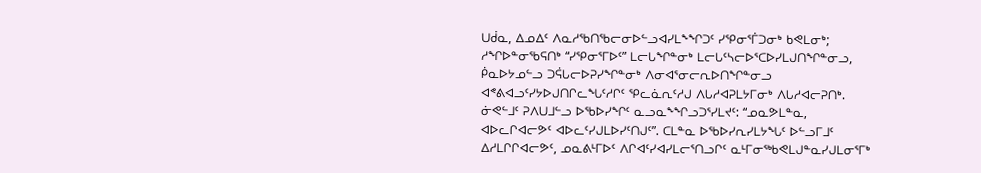ᑌᑰᓇ, ᐃᓄᐃᑦ ᐱᓇᓱᖃᑎᖃᓕᓂᐅᓪᓗᐊᓯᒪᖕᖏᑐᑦ ᓯᕿᓂᕐᒦᑐᓂᒃ ᑲᕙᒪᓂᒃ; ᓱᖏᐅᓐᓂᖃᕋᑎᒃ “ᓯᕿᓂᕐᒥᐅᑦ” ᒪᓕᒐᖏᓐᓂᒃ ᒪᓕᒐᑦᓴᓕᐅᕐᑕᐅᓯᒪᒍᑎᖏᓐᓂᓗ, ᑮᓇᐅᔭᓄᓪᓗ ᑐᕌᒐᓕᐅᕈᓯᖏᓐᓂᒃ ᐱᓂᐊᕐᓂᓕᕆᐅᑎᖏᓐᓂᓗ ᐊᕝᕕᐊᓗᑦᓯᔭᐅᒍᑎᒋᓚᖓᑦᓱᒋᑦ ᕿᓚᓈᕆᑦᓱᒍ ᐱᒐᓱᐊᕈᒪᔭᒥᓂᒃ ᐱᒐᓱᐊᓕᕈᑎᒃ. ᓃᕙᓪᒧᑦ ᕈᐱᑌᒧᓪᓗ ᐅᖃᐅᓯᖏᑦ ᓇᓗᓇᖕᖏᓗᑐᕐᓯᒪᔪᑦ: “ᓄᓇᕗᒪᓐᓇ, ᐊᐅᓚᒋᐊᓕᕗᑦ ᐊᐅᓚᑦᓯᒍᒪᐅᓯᑦᑎᒍᑦ”. ᑕᒪᓐᓇ ᐅᖃᐅᓯᕆᓯᒪᔭᖓᑦ ᐅᓪᓗᒥᒧᑦ ᐃᓱᒪᒋᒋᐊᓕᕗᑦ, ᓄᓇᕕᒻᒥᐅᑦ ᐱᒋᐊᑦᓯᐊᓯᒪᓕᕐᑎᓗᒋᑦ ᓇᒻᒥᓂᖅᑲᕙᒪᒍᓐᓇᓯᒍᒪᓂᕐᒥᒃ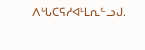ᐱᒡᒐᑕᕋᓱᐊᒻᒪᕆᓪᓗᒍ.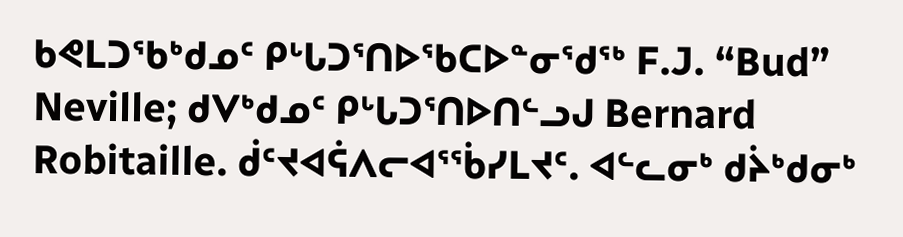ᑲᕙᒪᑐᖃᒃᑯᓄᑦ ᑭᒡᒐᑐᕐᑎᐅᖃᑕᐅᓐᓂᖁᖅ F.J. “Bud” Neville; ᑯᐯᒃᑯᓄᑦ ᑭᒡᒐᑐᕐᑎᐅᑎᓪᓗᒍ Bernard Robitaille. ᑰᑦᔪᐊᕌᐱᓕᐊᕐᖄᓯᒪᔪᑦ. ᐊᓪᓚᓂᒃ ᑯᔩᒃᑯᓂᒃ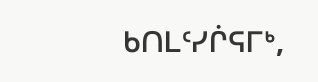ᑲᑎᒪᑦᓯᒌᕋᒥᒃ,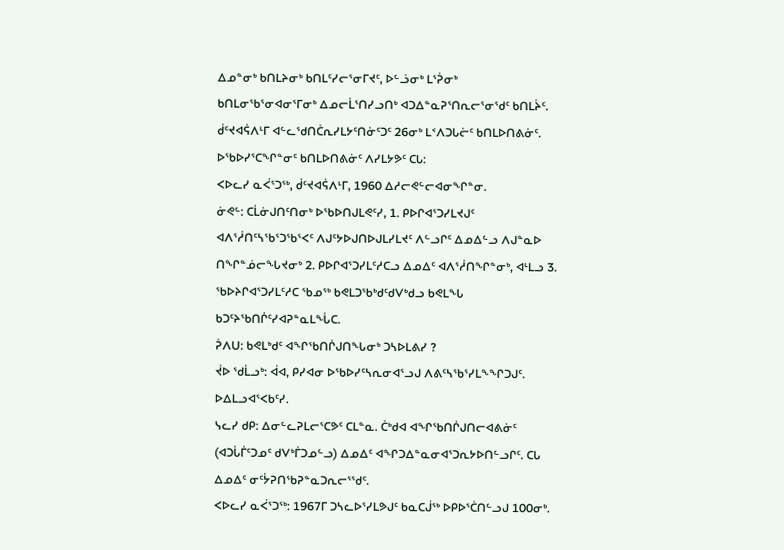ᐃᓄᓐᓂᒃ ᑲᑎᒪᔨᓂᒃ ᑲᑎᒪᑦᓯᓕᕐᓂᒥᔪᑦ, ᐅᓪᓘᓂᒃ ᒪᕐᕉᓂᒃ ᑲᑎᒪᓂᖃᕐᓂᐊᓂᕐᒥᓂᒃ ᐃᓄᓕᒫᕐᑎᓯᓗᑎᒃ ᐊᑐᐃᓐᓇᕈᕐᑎᕆᓕᕐᓂᖁᑦ ᑲᑎᒪᔩᑦ. ᑰᑦᔪᐊᕌᐱᒻᒥ ᐊᓪᓚᖁᑎᑖᕆᓯᒪᔭᑦᑎᓃᑦᑐᑦ 26ᓂᒃ ᒪᑉᐱᑐᒐᓖᑦ ᑲᑎᒪᐅᑎᕕᓃᑦ. ᐅᖃᐅᓯᕐᑕᖏᓐᓂᑦ ᑲᑎᒪᐅᑎᕕᓃᑦ ᐱᓯᒪᔭᕗᑦ ᑕᒐ:
ᐸᐅᓚᓯ ᓇᐹᕐᑐᖅ, ᑰᑦᔪᐊᕌᐱᒻᒥ, 1960 ᐃᓱᓕᕙᓪᓕᐊᓂᖏᓐᓂ.
ᓃᕙᓪ: ᑕᒫᓃᒍᑎᑦᑎᓂᒃ ᐅᖃᐅᑎᒍᒪᕙᑦᓯ, 1. ᑭᐅᒋᐊᕐᑐᓯᒪᔪᒍᑦ ᐊᐱᕐᓲᑎᑦᓴᖃᕐᑐᖃᕐᐸᑦ ᐱᒍᑦᔭᐅᒍᑎᐅᒍᒪᓯᒪᔪᑦ ᐱᓪᓗᒋᑦ ᐃᓄᐃᓪᓗ ᐱᒍᓐᓇᐅ ᑎᖏᓐᓅᓕᖓᔪᓂᒃ 2. ᑭᐅᒋᐊᕐᑐᓯᒪᑦᓱᑕᓗ ᐃᓄᐃᑦ ᐊᐱᕐᓲᑎᖏᓐᓂᒃ, ᐊᒻᒪᓗ 3. ᖃᐅᔨᒋᐊᕐᑐᓯᒪᑦᓱᑕ ᖃᓄᖅ ᑲᕙᒪᑐᖃᒃᑯᑦᑯᐯᒃᑯᓗ ᑲᕙᒪᖓ ᑲᑐᑦᔨᖃᑎᒌᑦᓯᐊᕈᓐᓇᒪᖔᑕ.
ᕉᐱᑌ: ᑲᕙᒪᒃᑯᑦ ᐊᖏᖃᑎᒌᒍᑎᖓᓂᒃ ᑐᓴᐅᒪᕕᓯ ?
ᔫᐅ ᖁᒫᓗᒃ: ᐋᐊ, ᑭᓯᐊᓂ ᐅᖃᐅᓯᑦᓴᕆᓂᐊᕐᓗᒍ ᐱᕕᑦᓴᖃᕐᓯᒪᖕᖏᑐᒍᑦ. ᐅᐃᒪᓗᐊᕐᐸᑲᑦᓯ.
ᓭᓚᓯ ᑯᑭ: ᐃᓂᓪᓚᕈᒪᓕᕐᑕᕗᑦ ᑕᒪᓐᓇ. ᑖᒃᑯᐊ ᐊᖏᖃᑎᒌᒍᑎᓕᐊᕕᓃᑦ (ᐊᑐᒑᒦᑦᑐᓄᑦ ᑯᐯᒃᒦᑐᓄᓪᓗ) ᐃᓄᐃᑦ ᐊᖏᑐᐃᓐᓇᓂᐊᕐᑐᕆᔭᐅᑎᓪᓗᒋᑦ. ᑕᒐ ᐃᓄᐃᑦ ᓂᑦᔮᕈᑎᖃᕈᓐᓇᑐᕆᓕᕐᖁᑦ.
ᐸᐅᓚᓯ ᓇᐹᕐᑐᖅ: 1967ᒥ ᑐᓴᓚᐅᕐᓯᒪᕗᒍᑦ ᑲᓇᑕᒎᖅ ᐅᑭᐅᕐᑖᑎᓪᓗᒍ 100ᓂᒃ.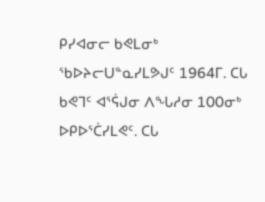ᑭᓯᐊᓂᓕ ᑲᕙᒪᓂᒃ ᖃᐅᔨᓕᑌᓐᓇᓯᒪᕗᒍᑦ 1964ᒥ. ᑕᒐ ᑲᕙᒣᑦ ᐊᕐᕌᒍᓂ ᐱᖓᓱᓂ 100ᓂᒃ ᐅᑭᐅᕐᑖᓯᒪᕙᑦ. ᑕᒐ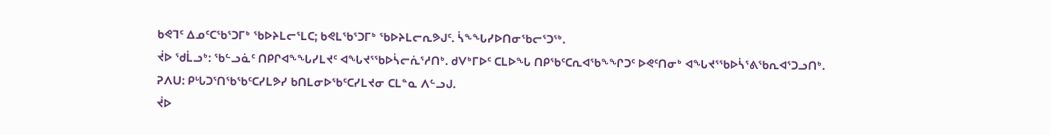ᑲᕙᒣᑦ ᐃᓄᑦᑕᖃᕐᑐᒥᒃ ᖃᐅᔨᒪᓕᕐᒪᑕ; ᑲᕙᒪᖃᕐᑐᒥᒃ ᖃᐅᔨᒪᓕᕆᕗᒍᑦ. ᓵᖕᖓᓯᐅᑎᓂᖃᓕᕐᑐᖅ.
ᔫᐅ ᖁᒫᓗᒃ: ᖃᓪᓗᓈᑦ ᑎᑭᒋᐊᖕᖓᓯᒪᔪᑦ ᐊᖓᔪᕐᖃᐅᓵᓕᕇᕐᓱᑎᒃ. ᑯᐯᒃᒥᐅᑦ ᑕᒪᐅᖓ ᑎᑭᖃᑦᑕᕆᐊᖃᖕᖏᑐᑦ ᐅᕙᑦᑎᓂᒃ ᐊᖓᔪᕐᖃᐅᓵᕐᕕᖃᕆᐊᕐᑐᓗᑎᒃ.
ᕈᐱᑌ: ᑭᒡᒐᑐᕐᑎᖃᖃᑦᑕᓯᒪᕗᓯ ᑲᑎᒪᓂᐅᖃᑦᑕᓯᒪᔪᓂ ᑕᒪᓐᓇ ᐱᓪᓗᒍ.
ᔫᐅ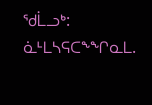ᖁᒫᓗᒃ: ᓈᒻᒪᓴᕋᑕᖕᖏᓇᒪ.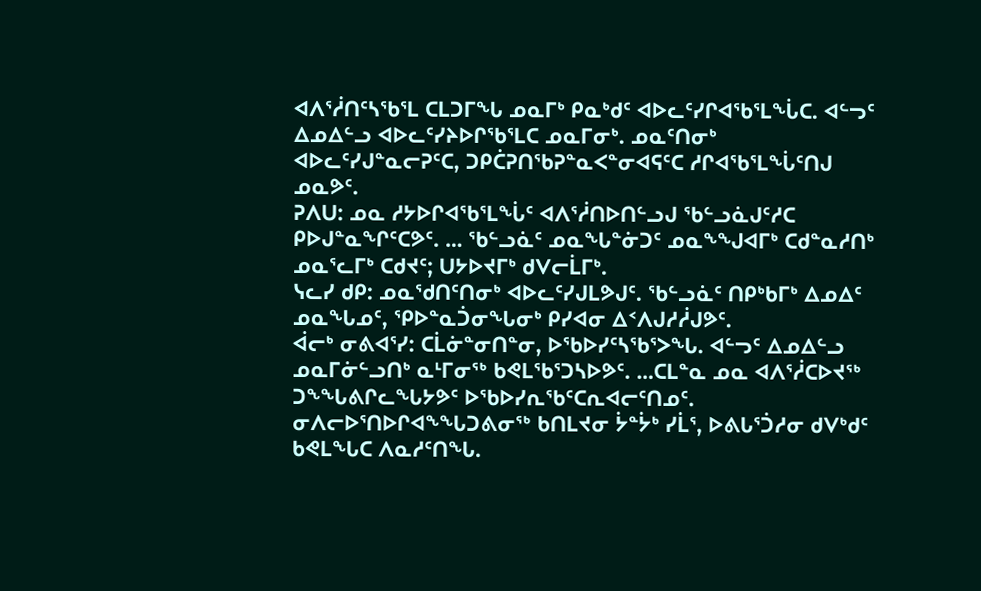ᐊᐱᕐᓲᑎᑦᓴᖃᕐᒪ ᑕᒪᑐᒥᖓ ᓄᓇᒥᒃ ᑭᓇᒃᑯᑦ ᐊᐅᓚᑦᓯᒋᐊᖃᕐᒪᖔᑕ. ᐊᓪᓓᑦ ᐃᓄᐃᓪᓗ ᐊᐅᓚᑦᓯᔨᐅᒋᖃᕐᒪᑕ ᓄᓇᒥᓂᒃ. ᓄᓇᑦᑎᓂᒃ ᐊᐅᓚᑦᓯᒍᓐᓇᓕᕈᑦᑕ, ᑐᑭᑖᕈᑎᖃᕈᓐᓇᐸᓐᓂᐊᕋᑦᑕ ᓱᒋᐊᖃᕐᒪᖔᑦᑎᒍ ᓄᓇᕗᑦ.
ᕈᐱᑌ: ᓄᓇ ᓱᔭᐅᒋᐊᖃᕐᒪᖔᑦ ᐊᐱᕐᓲᑎᐅᑎᓪᓗᒍ ᖃᓪᓗᓈᒍᑦᓱᑕ ᑭᐅᒍᓐᓇᖏᑦᑕᕗᑦ. … ᖃᓪᓗᓈᑦ ᓄᓇᖓᓐᓃᑐᑦ ᓄᓇᖕᖑᐊᒥᒃ ᑕᑯᓐᓇᓱᑎᒃ ᓄᓇᕐᓚᒥᒃ ᑕᑯᔪᑦ; ᑌᔭᐅᔪᒥᒃ ᑯᐯᓕᒫᒥᒃ.
ᓭᓚᓯ ᑯᑭ: ᓄᓇᖁᑎᑦᑎᓂᒃ ᐊᐅᓚᑦᓯᒍᒪᕗᒍᑦ. ᖃᓪᓗᓈᑦ ᑎᑭᒃᑲᒥᒃ ᐃᓄᐃᑦ ᓄᓇᖓᓄᑦ, ᕿᐅᓐᓇᑑᓂᖓᓂᒃ ᑭᓯᐊᓂ ᐃᑉᐱᒍᓱᓲᒍᕗᑦ.
ᐋᓕᒃ ᓂᕕᐊᕐᓯ: ᑕᒫᓃᓐᓂᑎᓐᓂ, ᐅᖃᐅᓯᑦᓴᖃᕐᐳᖓ. ᐊᓪᓓᑦ ᐃᓄᐃᓪᓗ ᓄᓇᒥᓃᓪᓗᑎᒃ ᓇᒻᒥᓂᖅ ᑲᕙᒪᖃᕐᑐᓴᐅᕗᑦ. …ᑕᒪᓐᓇ ᓄᓇ ᐊᐱᕐᓲᑕᐅᔪᖅ ᑐᖕᖓᕕᒋᓚᖓᔭᕗᑦ ᐅᖃᐅᓯᕆᖃᑦᑕᕆᐊᓕᑦᑎᓄᑦ.
ᓂᐱᓕᐅᕐᑎᐅᒋᐊᖕᖓᑐᕕᓂᖅ ᑲᑎᒪᔪᓂ ᔮᓐᔮᒃ ᓯᒫᕐ, ᐅᕕᒐᕐᑑᓱᓂ ᑯᐯᒃᑯᑦ ᑲᕙᒪᖓᑕ ᐱᓇᓱᑦᑎᖓ.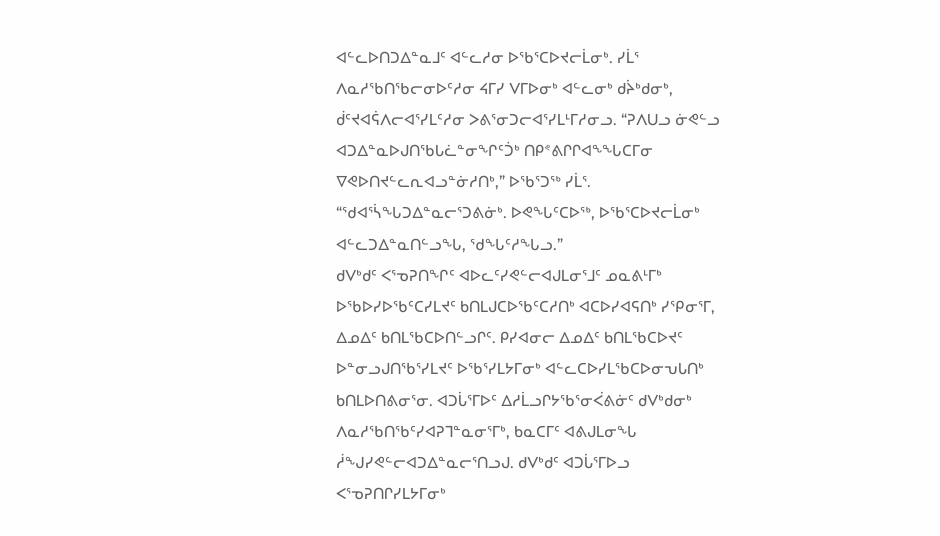ᐊᓪᓚᐅᑎᑐᐃᓐᓇᒧᑦ ᐊᓪᓚᓱᓂ ᐅᖃᕐᑕᐅᔪᓕᒫᓂᒃ. ᓯᒫᕐ ᐱᓇᓱᖃᑎᖃᓕᓂᐅᑦᓱᓂ ᔦᒥᓯ ᐯᒥᐅᓂᒃ ᐊᓪᓚᓂᒃ ᑯᔩᒃᑯᓂᒃ, ᑰᑦᔪᐊᕌᐱᓕᐊᕐᓯᒪᑦᓱᓂ ᐳᕕᕐᓂᑐᓕᐊᕐᓯᒪᒻᒥᓱᓂᓗ. “ᕈᐱᑌᓗ ᓃᕙᓪᓗ ᐊᑐᐃᓐᓇᐅᒍᑎᖃᒐᓛᓐᓂᖏᑦᑑᒃ ᑎᑭᕝᕕᒋᒋᐊᖕᖓᑕᒥᓂ ᐁᕙᐅᑎᔪᓪᓚᕆᐊᓗᓐᓃᓱᑎᒃ,” ᐅᖃᕐᑐᖅ ᓯᒫᕐ. “ᖁᐊᕐᓵᖓᑐᐃᓐᓇᓕᕐᑐᕕᓃᒃ. ᐅᕙᖓᑦᑕᐅᖅ, ᐅᖃᕐᑕᐅᔪᓕᒫᓂᒃ ᐊᓪᓚᑐᐃᓐᓇᑎᓪᓗᖓ, ᖁᖓᑦᓱᖓᓗ.”
ᑯᐯᒃᑯᑦ ᐸᕐᓀᕈᑎᖏᑦ ᐊᐅᓚᑦᓯᕙᓪᓕᐊᒍᒪᓂᕐᒧᑦ ᓄᓇᕕᒻᒥᒃ ᐅᖃᐅᓯᐅᖃᑦᑕᓯᒪᔪᑦ ᑲᑎᒪᒍᑕᐅᖃᑦᑕᓱᑎᒃ ᐊᑕᐅᓯᐊᕋᑎᒃ ᓯᕿᓂᕐᒥ, ᐃᓄᐃᑦ ᑲᑎᒪᖃᑕᐅᑎᓪᓗᒋᑦ. ᑭᓯᐊᓂᓕ ᐃᓄᐃᑦ ᑲᑎᒪᖃᑕᐅᔪᑦ ᐅᓐᓂᓗᒍᑎᖃᕐᓯᒪᔪᑦ ᐅᖃᕐᓯᒪᔭᒥᓂᒃ ᐊᓪᓚᑕᐅᓯᒪᖃᑕᐅᓂᕃᒐᑎᒃ ᑲᑎᒪᐅᑎᕕᓂᕐᓂ. ᐊᑐᒑᕐᒥᐅᑦ ᐃᓱᒫᓗᒋᔭᖃᕐᓂᐹᕕᓃᑦ ᑯᐯᒃᑯᓂᒃ ᐱᓇᓱᖃᑎᖃᑦᓯᐊᕈᒣᓐᓇᓂᕐᒥᒃ, ᑲᓇᑕᒥᑦ ᐊᕕᒍᒪᓂᖓ ᓲᖑᓯᕙᓪᓕᐊᑐᐃᓐᓇᓕᕐᑎᓗᒍ. ᑯᐯᒃᑯᑦ ᐊᑐᒑᕐᒥᐅᓗ ᐸᕐᓀᕈᑎᒋᓯᒪᔭᒥᓂᒃ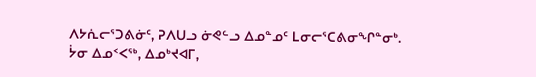ᐱᔭᕇᓕᕐᑐᕕᓃᑦ, ᕈᐱᑌᓗ ᓃᕙᓪᓗ ᐃᓄᓐᓄᑦ ᒪᓂᓕᕐᑕᕕᓂᖏᓐᓂᒃ.
ᔮᓂ ᐃᓄᑉᐸᖅ, ᐃᓄᒃᔪᐊᒥ,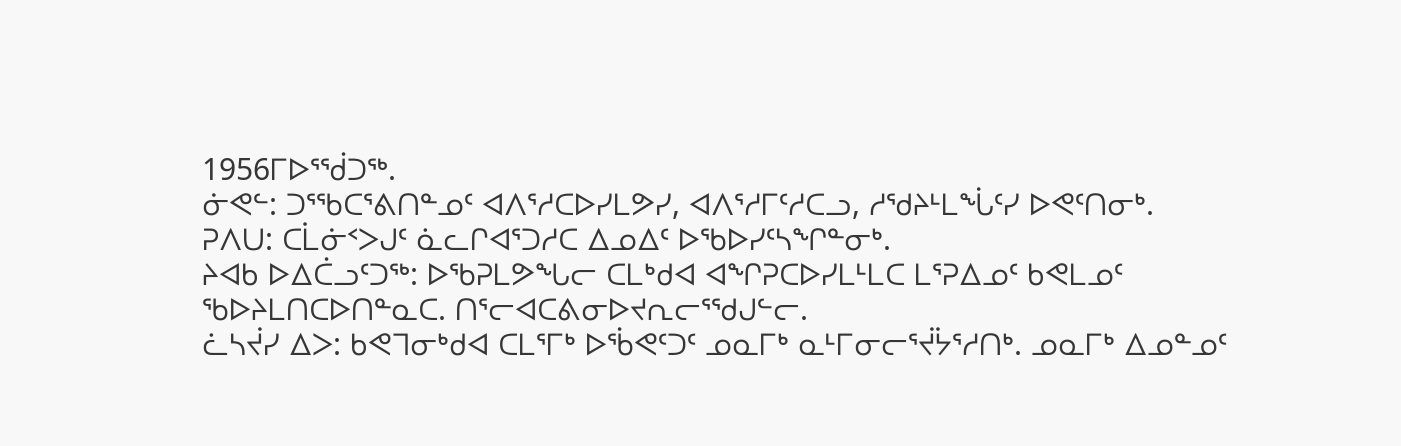1956ᒥᐅᕐᖂᑐᖅ.
ᓃᕙᓪ: ᑐᕐᖃᑕᕐᕕᑎᓐᓄᑦ ᐊᐱᕐᓱᑕᐅᓯᒪᕗᓯ, ᐊᐱᕐᓱᒥᑦᓱᑕᓗ, ᓱᖁᔨᒻᒪᖔᑦᓯ ᐅᕙᑦᑎᓂᒃ.
ᕈᐱᑌ: ᑕᒫᓃᑉᐳᒍᑦ ᓈᓚᒋᐊᕐᑐᓱᑕ ᐃᓄᐃᑦ ᐅᖃᐅᓯᑦᓴᖏᓐᓂᒃ.
ᔨᐊᑲ ᐅᐃᑖᓗᑦᑐᖅ: ᐅᖃᕈᒪᕗᖓᓕ ᑕᒪᒃᑯᐊ ᐊᖏᕈᑕᐅᓯᒪᒻᒪᑕ ᒪᕐᕈᐃᓄᑦ ᑲᕙᒪᓄᑦ ᖃᐅᔨᒪᑎᑕᐅᑎᓐᓇᑕ. ᑎᕐᓕᐊᑕᕕᓂᐅᔪᕆᓕᕐᖁᒍᓪᓕ.
ᓛᓴᔫᓯ ᐃᐳ: ᑲᕙᒣᓂᒃᑯᐊ ᑕᒪᕐᒥᒃ ᐅᖄᕙᑦᑐᑦ ᓄᓇᒥᒃ ᓇᒻᒥᓂᓕᕐᔫᔮᕐᓱᑎᒃ. ᓄᓇᒥᒃ ᐃᓄᓐᓄᑦ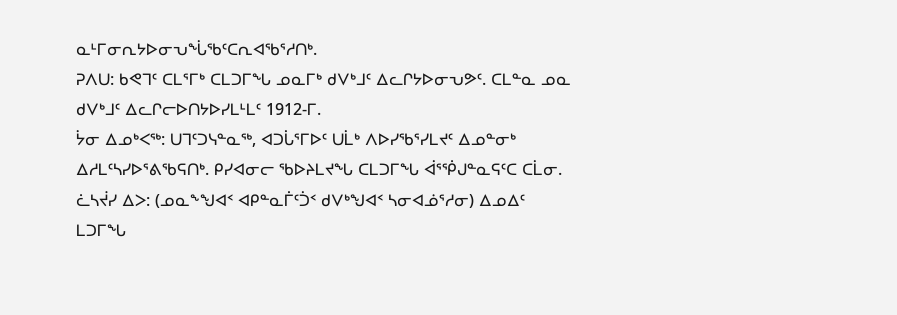ᓇᒻᒥᓂᕆᔭᐅᓂᕃᖔᖃᑦᑕᕆᐊᖃᕐᓱᑎᒃ.
ᕈᐱᑌ: ᑲᕙᒣᑦ ᑕᒪᕐᒥᒃ ᑕᒪᑐᒥᖓ ᓄᓇᒥᒃ ᑯᐯᒃᒧᑦ ᐃᓚᒋᔭᐅᓂᕃᕗᑦ. ᑕᒪᓐᓇ ᓄᓇ ᑯᐯᒃᒧᑦ ᐃᓚᒋᓕᐅᑎᔭᐅᓯᒪᒻᒪᑦ 1912-ᒥ.
ᔮᓂ ᐃᓄᒃᐸᖅ: ᑌᒣᑦᑐᓭᓐᓇᖅ, ᐊᑐᒑᕐᒥᐅᑦ ᑌᒫᒃ ᐱᐅᓯᖃᕐᓯᒪᔪᑦ ᐃᓄᓐᓂᒃ ᐃᓱᒪᑦᓴᓯᐅᕐᕕᖃᕋᑎᒃ. ᑭᓯᐊᓂᓕ ᖃᐅᔨᒪᔪᖓ ᑕᒪᑐᒥᖓ ᐋᕐᖀᒍᓐᓇᕋᑦᑕ ᑕᒫᓂ.
ᓛᓴᔫᓯ ᐃᐳ: (ᓄᓇᖕᖑᐊᑉ ᐊᑭᓐᓇᒦᑦᑑᑉ ᑯᐯᒃᖑᐊᑉ ᓴᓂᐊᓅᕐᓱᓂ) ᐃᓄᐃᑦ ᒪᑐᒥᖓ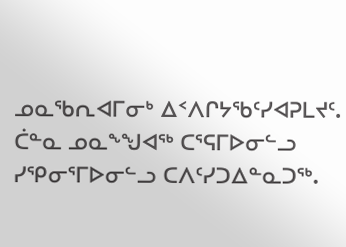ᓄᓇᖃᕆᐊᒥᓂᒃ ᐃᑉᐱᒋᔭᖃᑦᓯᐊᕈᒪᔪᑦ. ᑖᓐᓇ ᓄᓇᖕᖑᐊᖅ ᑕᕐᕋᒥᐅᓂᓪᓗ ᓯᕿᓂᕐᒥᐅᓂᓪᓗ ᑕᐱᑦᓯᑐᐃᓐᓇᑐᖅ.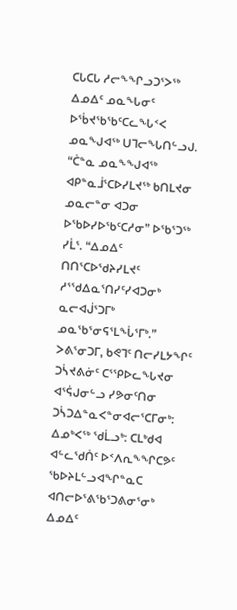ᑕᒐᑕᒐ ᓱᓕᖕᖏᓗᑐᕐᐳᖅ ᐃᓄᐃᑦ ᓄᓇᖓᓂᑦ ᐅᖄᔪᖃᖃᑦᑕᓚᖓᑉᐸ ᓄᓇᖑᐊᖅ ᑌᒣᓕᖓᑎᓪᓗᒍ.
“ᑖᓐᓇ ᓄᓇᖕᖑᐊᖅ ᐊᑭᓐᓇᒨᕐᑕᐅᓯᒪᔪᖅ ᑲᑎᒪᔪᓂ ᓄᓇᓕᓐᓂ ᐊᑐᓂ ᐅᖃᐅᓯᐅᖃᑦᑕᓱᓂ” ᐅᖃᕐᑐᖅ ᓯᒫᕐ. “ᐃᓄᐃᑦ ᑎᑎᕐᑕᐅᖁᔨᓯᒪᔪᑦ ᓱᕐᖁᐃᓇᕐᑎᓯᑦᓯᐊᑐᓂᒃ ᓇᓕᐊᒎᕐᑐᒥᒃ ᓄᓇᖃᕐᓂᕋᕐᒪᖔᕐᒥᒃ.”
ᐳᕕᕐᓂᑐᒥ, ᑲᕙᒣᑦ ᑎᓕᓯᒪᔭᖏᑦ ᑐᓵᔪᕕᓃᑦ ᑕᕐᕿᐅᓚᖓᔪᓂ ᐊᕐᕌᒍᓂᓪᓗ ᓯᕗᓂᑦᑎᓂ ᑐᓵᑐᐃᓐᓇᐸᓐᓂᐊᓕᕐᑕᒥᓂᒃ:
ᐃᓄᒃᐸᖅ ᖁᒫᓗᒃ: ᑕᒪᒃᑯᐊ ᐊᓪᓚᖁᑏᑦ ᐅᑉᐱᕆᖕᖏᑕᕗᑦ ᖃᐅᔨᒪᓪᓗᐊᖏᓐᓇᑕ ᐊᑎᓕᐅᕐᕕᖃᕐᑐᕕᓂᕐᓂᒃ ᐃᓄᐃᑦ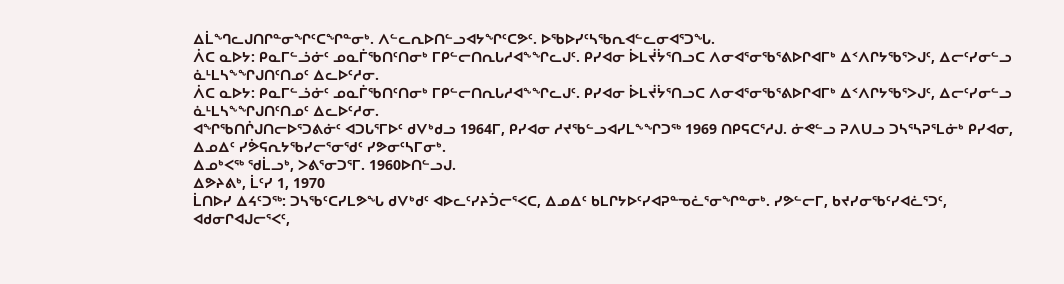ᐃᒫᙰᓚᒍᑎᒋᓐᓂᖏᑦᑕᖏᓐᓂᒃ. ᐱᓪᓚᕆᐅᑎᓪᓗᐊᔭᖏᑦᑕᕗᑦ. ᐅᖃᐅᓯᑦᓴᖃᕆᐊᓪᓚᓂᐊᕐᑐᖓ.
ᐲᑕ ᓇᐅᔭ: ᑭᓇᒥᓪᓘᓃᑦ ᓄᓇᒦᖃᑎᑦᑎᓂᒃ ᒥᑭᓪᓕᑎᕆᒐᓱᐊᖕᖏᓚᒍᑦ. ᑭᓯᐊᓂ ᐆᒪᔫᔮᕐᑎᓗᑕ ᐱᓂᐊᕐᓂᖃᕐᕕᐅᒋᐊᒥᒃ ᐃᑉᐱᒋᔭᖃᕐᐳᒍᑦ, ᐃᓕᑦᓯᓂᓪᓗ ᓈᒻᒪᓴᖕᖏᒍᑎᑦᑎᓄᑦ ᐃᓚᐅᑦᓱᓂ.
ᐲᑕ ᓇᐅᔭ: ᑭᓇᒥᓪᓘᓃᑦ ᓄᓇᒦᖃᑎᑦᑎᓂᒃ ᒥᑭᓪᓕᑎᕆᒐᓱᐊᖕᖏᓚᒍᑦ. ᑭᓯᐊᓂ ᐆᒪᔫᔮᕐᑎᓗᑕ ᐱᓂᐊᕐᓂᖃᕐᕕᐅᒋᐊᒥᒃ ᐃᑉᐱᒋᔭᖃᕐᐳᒍᑦ, ᐃᓕᑦᓯᓂᓪᓗ ᓈᒻᒪᓴᖕᖏᒍᑎᑦᑎᓄᑦ ᐃᓚᐅᑦᓱᓂ.
ᐊᖏᖃᑎᒌᒍᑎᓕᐅᕐᑐᕕᓃᑦ ᐊᑐᒐᕐᒥᐅᑦ ᑯᐯᒃᑯᓗ 1964ᒥ, ᑭᓯᐊᓂ ᓱᔪᖃᓪᓗᐊᓯᒪᖕᖏᑐᖅ 1969 ᑎᑭᕋᑕᕐᓱᒍ. ᓃᕙᓪᓗ ᕈᐱᑌᓗ ᑐᓴᕐᓴᕈᕐᒪᓃᒃ ᑭᓯᐊᓂ, ᐃᓄᐃᑦ ᓯᕘᕋᕆᔭᖃᓯᓕᕐᓂᖁᑦ ᓯᕗᓂᑦᓴᒥᓂᒃ.
ᐃᓄᒃᐸᖅ ᖁᒫᓗᒃ, ᐳᕕᕐᓂᑐᕐᒥ. 1960ᐅᑎᓪᓗᒍ.
ᐃᕗᔨᕕᒃ, ᒫᑦᓯ 1, 1970
ᒫᑎᐅᓯ ᐃᔦᑦᑐᖅ: ᑐᓴᖃᑦᑕᓯᒪᕗᖓ ᑯᐯᒃᑯᑦ ᐊᐅᓚᑦᓯᔨᑑᓕᕐᐸᑕ, ᐃᓄᐃᑦ ᑲᒪᒋᔭᐅᑦᓯᐊᕈᓐᓀᓛᕐᓂᖏᓐᓂᒃ. ᓯᕗᓪᓕᒥ, ᑲᔪᓯᓂᖃᑦᓯᐊᓛᕐᑐᑦ, ᐊᑯᓂᒋᐊᒍᓕᕐᐸᑦ,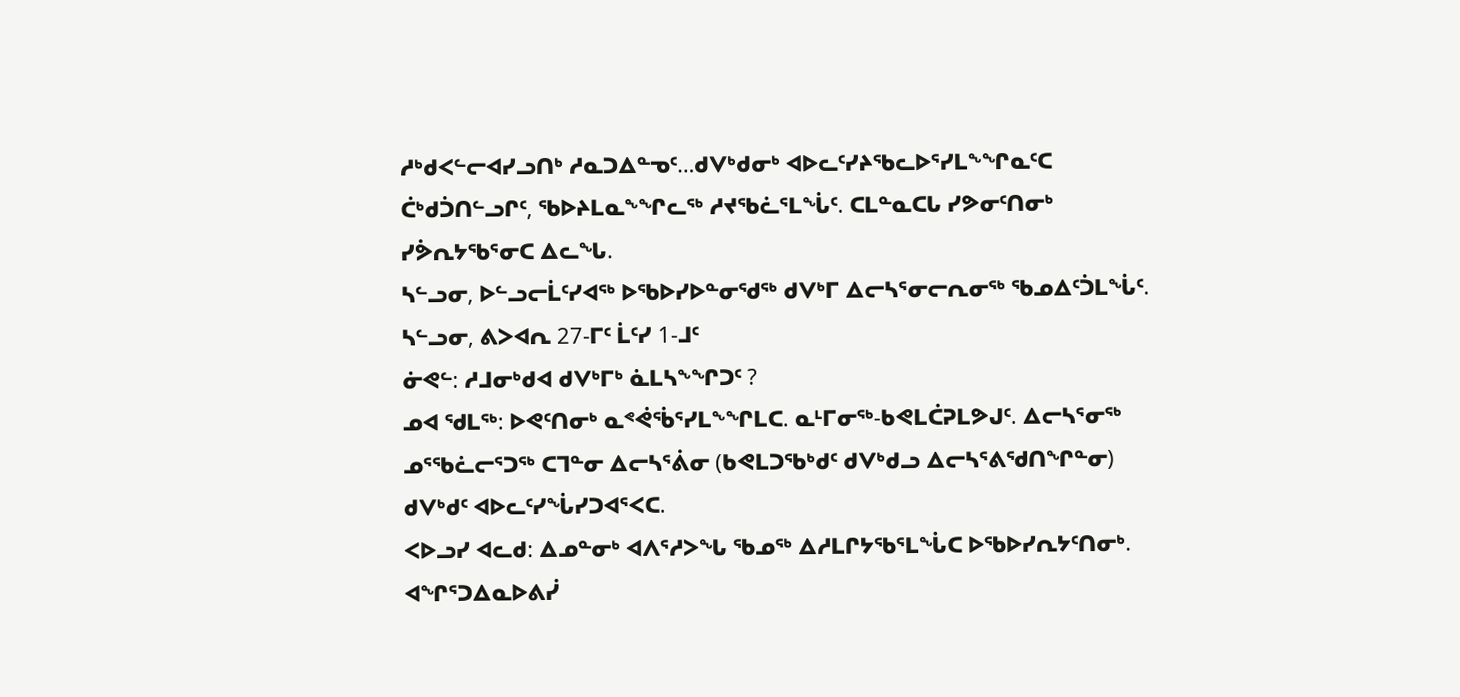ᓱᒃᑯᐸᓪᓕᐊᓯᓗᑎᒃ ᓱᓇᑐᐃᓐᓀᑦ…ᑯᐯᒃᑯᓂᒃ ᐊᐅᓚᑦᓯᔨᖃᓚᐅᕐᓯᒪᖕᖏᓇᑦᑕ ᑖᒃᑯᑑᑎᓪᓗᒋᑦ, ᖃᐅᔨᒪᓇᖕᖏᓚᖅ ᓱᔪᖃᓛᕐᒪᖔᑦ. ᑕᒪᓐᓇᑕᒐ ᓯᕗᓂᑦᑎᓂᒃ ᓯᕘᕆᔭᖃᕐᓂᑕ ᐃᓚᖓ.
ᓴᓪᓗᓂ, ᐅᓪᓗᓕᒫᑦᓯᐊᖅ ᐅᖃᐅᓯᐅᓐᓂᖁᖅ ᑯᐯᒃᒥ ᐃᓕᓴᕐᓂᓕᕆᓂᖅ ᖃᓄᐃᑦᑑᒪᖔᑦ.
ᓴᓪᓗᓂ, ᕕᐳᐊᕆ 27-ᒥᑦ ᒫᑦᓯ 1-ᒧᑦ
ᓃᕙᓪ: ᓱᒧᓂᒃᑯᐊ ᑯᐯᒃᒥᒃ ᓈᒪᓴᖕᖏᑐᑦ ?
ᓄᐊ ᖁᒪᖅ: ᐅᕙᑦᑎᓂᒃ ᓇᕝᕚᖄᕐᓯᒪᖕᖏᒪᑕ. ᓇᒻᒥᓂᖅ-ᑲᕙᒪᑖᕈᒪᕗᒍᑦ. ᐃᓕᓴᕐᓂᖅ ᓄᕐᖃᓛᓕᕐᑐᖅ ᑕᒣᓐᓂ ᐃᓕᓴᕐᕖᓂ (ᑲᕙᒪᑐᖃᒃᑯᑦ ᑯᐯᒃᑯᓗ ᐃᓕᓴᕐᕕᖁᑎᖏᓐᓂ) ᑯᐯᒃᑯᑦ ᐊᐅᓚᑦᓯᖔᓯᑐᐊᕐᐸᑕ.
ᐸᐅᓗᓯ ᐊᓚᑯ: ᐃᓄᓐᓂᒃ ᐊᐱᕐᓱᐳᖓ ᖃᓄᖅ ᐃᓱᒪᒋᔭᖃᕐᒪᖔᑕ ᐅᖃᐅᓯᕆᔭᑦᑎᓂᒃ. ᐊᖏᕐᑐᐃᓇᐅᕕᓰ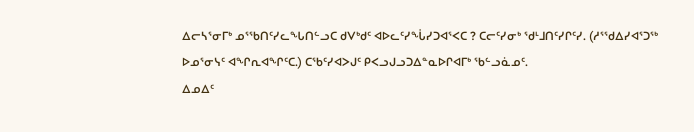ᐃᓕᓴᕐᓂᒥᒃ ᓄᕐᖃᑎᑦᓯᓚᖓᑎᓪᓗᑕ ᑯᐯᒃᑯᑦ ᐊᐅᓚᑦᓯᖔᓯᑐᐊᕐᐸᑕ ? ᑕᓕᑦᓯᓂᒃ ᖁᒻᒧᑎᑦᓯᒋᑦᓯ. (ᓱᕐᖁᐃᓯᐊᕐᑐᖅ ᐅᓄᕐᓂᓭᑦ ᐊᖏᕆᐊᖏᑦᑕ.) ᑕᖃᑦᓯᐊᐳᒍᑦ ᑭᐸᓗᒍᓗᑐᐃᓐᓇᐅᒋᐊᒥᒃ ᖃᓪᓗᓈᓄᑦ.
ᐃᓄᐃᑦ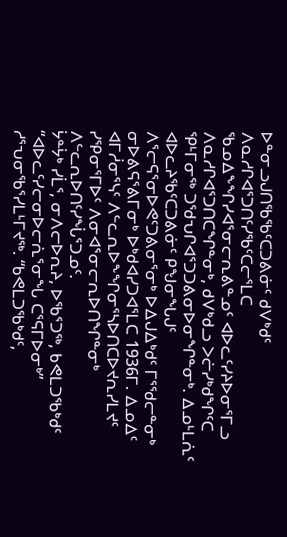ᐅᓐᓂᓗᒍᑎᖃᖃᑦᑕᑐᕕᓃᑦ ᑯᐯᒃᑯᑦ ᐱᓇᓱᒋᐊᕐᑐᑎᑦᓯᖃᑦᑕᓕᕐᒪᑕ ᖃᓄᐃᖕᖏᓯᐊᕐᓂᓕᕆᕕᓐᓄᑦ ᐊᐅᓚᑦᓯᔨᐅᓂᕐᒥᓗ ᐱᓇᓱᒋᐊᕐᑐᑎᑕᖏᓐᓂᒃ, ᑯᐯᒃᑯᓗ ᐳᓖᓯᒃᑯᖏᑦᑕ ᕿᒻᒥᓂᖅ ᑐᖁᕃᒋᐊᕐᑐᑐᕕᓂᐅᓂᖏᓐᓂᒃ. ᐃᓄᒻᒪᕇᑦ ᐊᐅᓚᔨᖃᑦᑕᑐᕕᓃᑦ ᑭᖑᓂᖓᒍᑦ ᐱᕐᓕᕋᕐᓂᐅᕙᑦᑐᕕᓂᕐᓂᒃ ᐅᐃᒍᐃᒃᑯᑦ ᒥᕐᖁᓕᓐᓂᒃ ᓂᐅᕕᕋᕐᕕᒥᓂᒃ ᐅᒃᑯᐊᓯᑐᐊᕐᒪᑕ 1936ᒥ. ᐃᓄᐃᑦ ᐊᒥᓲᓂᕐᓭᑦ ᐱᓪᓚᕆᐅᖕᖏᓂᕐᓴᐅᑎᑕᐅᔪᕆᓯᒪᔪᑦ ᓯᕿᓂᕐᒥᐅᑦ ᐱᓂᐊᕐᓂᓕᕆᐅᑎᖏᓐᓂᒃ ᐱᓪᓚᕆᐅᑎᑦᓯᖔᕐᑐᓄᑦ.
ᔮᓐᔮᒃ ᓯᒫᕐ, ᓂᐱᓕᐅᕆᔨ, ᐅᖃᕐᑐᖅ, ᑲᕙᒪᑐᖃᒃᑯᑦ “ᐊᐅᓚᑦᓯᓕᓂᐅᓕᕇᕐᓂᖓ ᑕᕐᕋᒥᐅᓂᒃ” ᓱᕐᕃᓂᖃᕐᓯᒪᒻᒥᔪᖅ. “ᑲᕙᒪᑐᖃᒃᑯᑦ,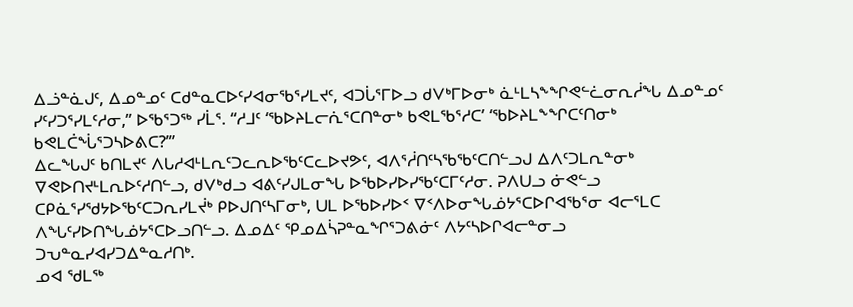ᐃᓘᓐᓈᒍᑦ, ᐃᓄᓐᓄᑦ ᑕᑯᓐᓇᑕᐅᑦᓯᐊᓂᖃᕐᓯᒪᔪᑦ, ᐊᑐᒑᕐᒥᐅᓗ ᑯᐯᒃᒥᐅᓂᒃ ᓈᒻᒪᓴᖕᖏᕙᓪᓛᓂᕆᓲᖓ ᐃᓄᓐᓄᑦ ᓯᑦᓯᑐᕐᓯᒪᑦᓱᓂ,” ᐅᖃᕐᑐᖅ ᓯᒫᕐ. “ᓱᒧᑦ ‘ᖃᐅᔨᒪᓕᕇᕐᑕᑎᓐᓂᒃ ᑲᕙᒪᖃᕐᓱᑕ’ ‘ᖃᐅᔨᒪᖕᖏᑕᑦᑎᓂᒃ ᑲᕙᒪᑖᖔᕐᑐᓴᐅᕕᑕ?’”
ᐃᓚᖓᒍᑦ ᑲᑎᒪᔪᑦ ᐱᒐᓱᐊᒻᒪᕆᑦᑐᓚᕆᐅᖃᑦᑕᓚᐅᔪᕗᑦ, ᐊᐱᕐᓲᑎᑦᓴᖃᖃᑦᑕᑎᓪᓗᒍ ᐃᐱᑦᑐᒪᕆᓐᓂᒃ ᐁᕙᐅᑎᔪᒻᒪᕆᐅᑦᓱᑎᓪᓗ, ᑯᐯᒃᑯᓗ ᐊᕕᑦᓯᒍᒪᓂᖓ ᐅᖃᐅᓯᐅᓯᖃᑦᑕᒥᑦᓱᓂ. ᕈᐱᑌᓗ ᓃᕙᓪᓗ ᑕᑭᓈᕐᓯᖁᔭᐅᖃᑦᑕᑐᕆᓯᒪᔫᒃ ᑭᐅᒍᑎᑦᓴᒥᓂᒃ, ᑌᒪ ᐅᖃᐅᓯᐅᑉ ᐁᑉᐱᐅᓂᖓᓅᔭᕐᑕᐅᒋᐊᖃᕐᓂ ᐊᓕᕐᒪᑕ ᐱᖓᑦᓯᐅᑎᖓᓅᔭᕐᑕᐅᓗᑎᓪᓗ. ᐃᓄᐃᑦ ᕿᓄᐃᓵᕈᓐᓇᖏᕐᑐᕕᓃᑦ ᐱᔭᑦᓴᐅᒋᐊᓕᓐᓂᓗ ᑐᕃᓐᓇᓯᐊᓯᑐᐃᓐᓇᓱᑎᒃ.
ᓄᐊ ᖁᒪᖅ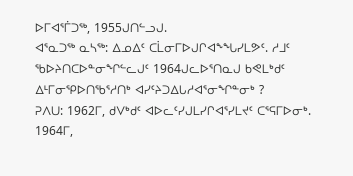ᐅᒥᐊᕐᒦᑐᖅ, 1955ᒍᑎᓪᓗᒍ.
ᐊᕐᓇᑐᖅ ᓇᓴᖅ: ᐃᓄᐃᑦ ᑕᒫᓂᒥᐅᒍᒋᐊᖕᖓᓯᒪᕗᑦ. ᓱᒧᑦ ᖃᐅᔨᑎᑕᐅᓐᓂᖏᓪᓚᒍᑦ 1964ᒍᓚᐅᕐᑎᓇᒍ ᑲᕙᒪᒃᑯᑦ ᐃᒻᒥᓂᕿᐅᑎᖃᕐᓱᑎᒃ ᐊᓯᑦᔨᑐᐃᒐᓱᐊᕐᓂᖏᓐᓂᒃ ?
ᕈᐱᑌ: 1962ᒥ, ᑯᐯᒃᑯᑦ ᐊᐅᓚᑦᓯᒍᒪᓯᒋᐊᕐᓯᒪᔪᑦ ᑕᕐᕋᒥᐅᓂᒃ. 1964ᒥ,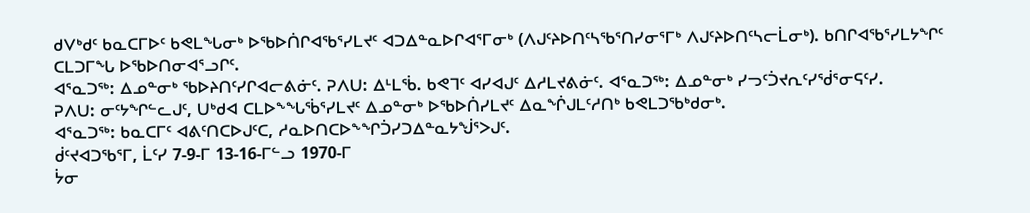ᑯᐯᒃᑯᑦ ᑲᓇᑕᒥᐅᑦ ᑲᕙᒪᖓᓂᒃ ᐅᖃᐅᑏᒋᐊᖃᕐᓯᒪᔪᑦ ᐊᑐᐃᓐᓇᐅᒋᐊᕐᒥᓂᒃ (ᐱᒍᑦᔨᐅᑎᑦᓴᖃᕐᑎᓯᓂᕐᒥᒃ ᐱᒍᑦᔨᐅᑎᑦᓴᓕᒫᓂᒃ). ᑲᑎᒋᐊᖃᕐᓯᒪᔭᖏᑦ ᑕᒪᑐᒥᖓ ᐅᖃᐅᑎᓂᐊᕐᓗᒋᑦ.
ᐊᕐᓇᑐᖅ: ᐃᓄᓐᓂᒃ ᖃᐅᔨᑎᑦᓯᒋᐊᓕᕕᓃᑦ. ᕈᐱᑌ: ᐃᒻᒪᖄ. ᑲᕙᒣᑦ ᐊᓯᐊᒍᑦ ᐃᓱᒪᔪᕕᓃᑦ. ᐊᕐᓇᑐᖅ: ᐃᓄᓐᓂᒃ ᓯᓓᑦᑑᔪᕆᑦᓯᖂᕐᓂᕋᑦᓯ.
ᕈᐱᑌ: ᓂᑦᔭᖏᓪᓚᒍᑦ, ᑌᒃᑯᐊ ᑕᒪᐅᖕᖓᖄᕐᓯᒪᔪᑦ ᐃᓄᓐᓂᒃ ᐅᖃᐅᑏᓯᒪᔪᑦ ᐃᓇᖐᒍᒪᑦᓱᑎᒃ ᑲᕙᒪᑐᖃᒃᑯᓂᒃ.
ᐊᕐᓇᑐᖅ: ᑲᓇᑕᒥᑦ ᐊᕕᑦᑎᑕᐅᒍᑦᑕ, ᓱᓇᐅᑎᑕᐅᖕᖏᑑᓯᑐᐃᓐᓇᔭᖒᕐᐳᒍᑦ.
ᑰᑦᔪᐊᑐᖃᕐᒥ, ᒫᑦᓯ 7-9-ᒥ 13-16-ᒥᓪᓗ 1970-ᒥ
ᔮᓂ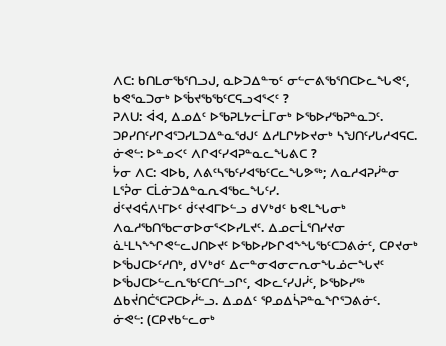ᐱᑕ: ᑲᑎᒪᓂᖃᕐᑎᓗᒍ, ᓇᐅᑐᐃᓐᓀᑦ ᓂᓪᓕᕕᖃᕐᑎᑕᐅᓚᖓᕙᑦ, ᑲᕙᕐᓇᑐᓂᒃ ᐅᖄᔪᖃᖃᑦᑕᕋᓗᐊᕐᐸᑦ ?
ᕈᐱᑌ: ᐋᐊ, ᐃᓄᐃᑦ ᐅᖃᕈᒪᔭᓕᒫᒥᓂᒃ ᐅᖃᐅᓯᖃᕈᓐᓇᑐᑦ. ᑐᑭᓯᑎᑦᓯᒋᐊᕐᑐᓯᒪᑐᐃᓐᓇᖁᒍᑦ ᐃᓱᒪᒋᔭᐅᔪᓂᒃ ᓴᖑᑎᑦᓯᒐᓱᐊᕋᑕ.
ᓃᕙᓪ: ᐅᓐᓄᐸᑦ ᐱᒋᐊᑦᓯᐊᕈᓐᓇᓚᖓᕕᑕ ?
ᔮᓂ ᐱᑕ: ᐊᐅᑲ, ᐱᕕᑦᓴᖃᑦᓯᐊᖃᑦᑕᓚᖓᕗᖅ; ᐱᓇᓱᐊᕈᓰᓐᓂ ᒪᕐᕉᓂ ᑕᒫᓃᑐᐃᓐᓇᕆᐊᖃᓚᖓᑦᓯ.
ᑰᑦᔪᐊᕌᐱᒻᒥᐅᑦ ᑰᑦᔪᐊᒥᐅᓪᓗ ᑯᐯᒃᑯᑦ ᑲᕙᒪᖓᓂᒃ ᐱᓇᓱᖃᑎᖃᓕᓂᐅᓂᕐᐸᐅᓯᒪᔪᑦ. ᐃᓄᓕᒫᕐᑎᓯᔪᓂ ᓈᒻᒪᓴᖕᖏᕙᓪᓚᒍᑎᐅᔪᑦ ᐅᖃᐅᓯᐅᒋᐊᖕᖓᖃᑦᑕᑐᕕᓃᑦ, ᑕᑭᔪᓂᒃ ᐅᖄᒍᑕᐅᑦᓱᑎᒃ, ᑯᐯᒃᑯᑦ ᐃᓕᓐᓂᐊᓂᓕᕆᓂᖓᓅᓕᖓᔪᑦ ᐅᖄᒍᑕᐅᓪᓚᕆᖃᑦᑕᑎᓪᓗᒋᑦ, ᐊᐅᓚᑦᓯᒍᓰᑦ, ᐅᖃᐅᓯᖅ ᐃᑲᔫᑎᑖᕐᑕᕈᑕᐅᓲᓪᓗ. ᐃᓄᐃᑦ ᕿᓄᐃᓵᕈᓐᓇᖏᕐᑐᕕᓃᑦ.
ᓃᕙᓪ: (ᑕᑭᔪᑲᓪᓚᓂᒃ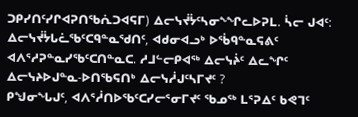ᑐᑭᓯᑎᑦᓯᒋᐊᕈᑎᖃᕇᑐᐊᕋᒥ) ᐃᓕᓭᔫᔮᑦᓴᓂᖕᖏᓚᐅᕈᒪ. ᓵᓕ ᒍᐊᑦ: ᐃᓕᓭᔫᔮᒐᓛᖃᑦᑕᑫᓐᓇᖁᑎᑦ, ᐊᑯᓂᐊᓗᒃ ᐅᖄᑫᓐᓇᕋᕕᑦ ᐊᐱᕐᓱᕈᓐᓇᓯᖃᑦᑕᑎᓐᓇᑕ. ᓱᒧᓪᓕᑭᐊᖅ ᐃᓕᓭᔩᑦ ᐃᓚᖏᑦ ᐃᓕᓭᔨᐅᒍᓐᓇ-ᐅᑎᖃᕋᑎᒃ ᐃᓕᓭᓲᒍᑦᓴᒥᔪᑦ ?
ᑭᖑᓂᖓᒍᑦ, ᐊᐱᕐᓲᑎᐅᖃᑦᑕᓯᓕᕐᓂᒥᔪᑦ ᖃᓄᖅ ᒪᕐᕈᐃᑦ ᑲᕙᒣᑦ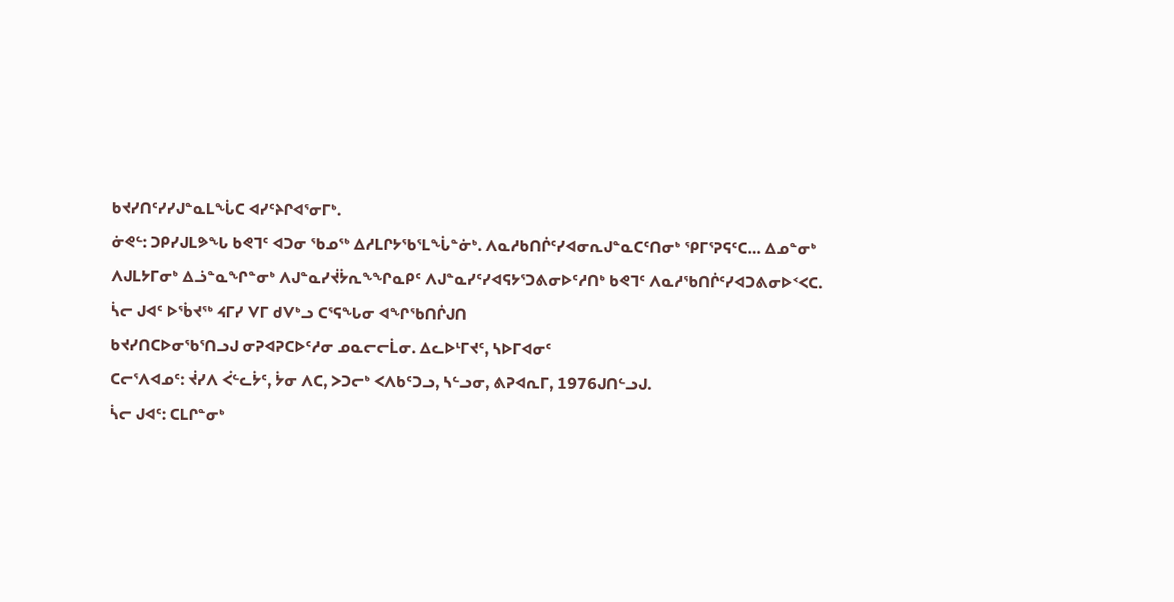ᑲᔪᓯᑎᑦᓯᓯᒍᓐᓇᒪᖔᑕ ᐊᓯᑦᔨᒋᐊᕐᓂᒥᒃ.
ᓃᕙᓪ: ᑐᑭᓯᒍᒪᕗᖓ ᑲᕙᒣᑦ ᐊᑐᓂ ᖃᓄᖅ ᐃᓱᒪᒋᔭᖃᕐᒪᖔᓐᓃᒃ. ᐱᓇᓱᑲᑎᒌᑦᓯᐊᓂᕆᒍᓐᓇᑕᑦᑎᓂᒃ ᕿᒥᕐᕈᕋᑦᑕ… ᐃᓄᓐᓂᒃ ᐱᒍᒪᔭᒥᓂᒃ ᐃᓘᓐᓇᖏᓐᓂᒃ ᐱᒍᓐᓇᓯᔫᔮᕆᖕᖏᓇᑭᑦ ᐱᒍᓐᓇᓯᑦᓯᐊᕋᔭᕐᑐᕕᓂᐅᑦᓱᑎᒃ ᑲᕙᒣᑦ ᐱᓇᓱᖃᑎᒌᑦᓯᐊᑐᕕᓂᐅᑉᐸᑕ.
ᓵᓕ ᒍᐊᑦ ᐅᖄᔪᖅ ᔦᒥᓯ ᐯᒥ ᑯᐯᒃᓗ ᑕᕐᕋᖓᓂ ᐊᖏᖃᑎᒌᒍᑎ
ᑲᔪᓯᑎᑕᐅᓂᖃᕐᑎᓗᒍ ᓂᕈᐊᕈᑕᐅᑦᓱᓂ ᓄᓇᓕᓕᒫᓂ. ᐃᓚᐅᒻᒥᔪᑦ, ᓴᐅᒥᐊᓂᑦ
ᑕᓕᕐᐱᐊᓄᑦ: ᔫᓯᐱ ᐹᓪᓚᔮᑦ, ᔮᓂ ᐱᑕ, ᐳᑐᓕᒃ ᐸᐱᑲᑦᑐᓗ, ᓴᓪᓗᓂ, ᕕᕈᐊᕆᒥ, 1976ᒍᑎᓪᓗᒍ.
ᓵᓕ ᒍᐊᑦ: ᑕᒪᒋᓐᓂᒃ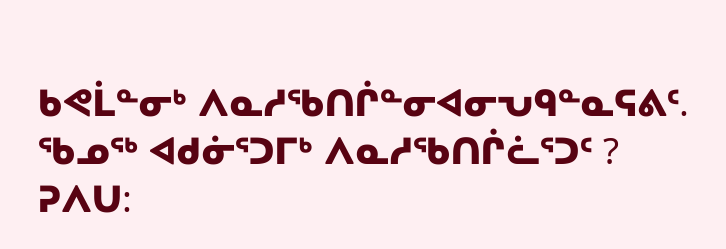ᑲᕙᒫᓐᓂᒃ ᐱᓇᓱᖃᑎᒌᓐᓂᐊᓂᕃᑫᓐᓇᕋᕕᑦ. ᖃᓄᖅ ᐊᑯᓃᕐᑐᒥᒃ ᐱᓇᓱᖃᑎᒌᓛᕐᑐᑦ ?
ᕈᐱᑌ: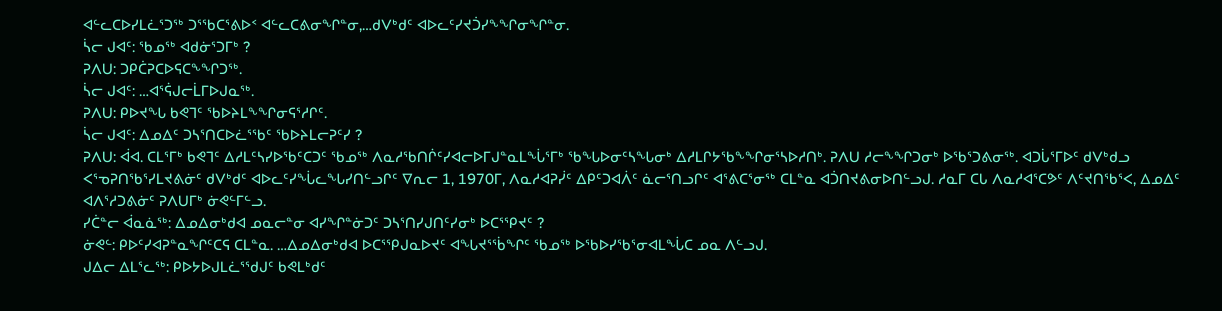ᐊᓪᓚᑕᐅᓯᒪᓛᕐᑐᖅ ᑐᕐᖃᑕᕐᕕᐅᑉ ᐊᓪᓚᑕᕕᓂᖏᓐᓂ,…ᑯᐯᒃᑯᑦ ᐊᐅᓚᑦᓯᔪᑑᓯᖕᖏᓂᖏᓐᓂ.
ᓵᓕ ᒍᐊᑦ: ᖃᓄᖅ ᐊᑯᓃᕐᑐᒥᒃ ?
ᕈᐱᑌ: ᑐᑭᑖᕈᑕᐅᕋᑕᖕᖏᑐᖅ.
ᓵᓕ ᒍᐊᑦ: …ᐊᕐᕌᒍᓕᒫᒥᐅᒍᓇᖅ.
ᕈᐱᑌ: ᑭᐅᔪᖓ ᑲᕙᒣᑦ ᖃᐅᔨᒪᖕᖏᓂᕋᕐᓱᒋᑦ.
ᓵᓕ ᒍᐊᑦ: ᐃᓄᐃᑦ ᑐᓴᕐᑎᑕᐅᓛᕐᖃᑦ ᖃᐅᔨᒪᓕᕈᑦᓯ ?
ᕈᐱᑌ: ᐋᐊ. ᑕᒪᕐᒥᒃ ᑲᕙᒣᑦ ᐃᓱᒪᑦᓴᓯᐅᖃᑦᑕᑐᑦ ᖃᓄᖅ ᐱᓇᓱᖃᑎᒌᑦᓯᐊᓕᐅᒥᒍᓐᓇᒪᖔᕐᒥᒃ ᖃᖓᐅᓂᑦᓴᖓᓂᒃ ᐃᓱᒪᒋᔭᖃᖕᖏᓂᕐᓴᐅᓱᑎᒃ. ᕈᐱᑌ ᓱᓕᖕᖏᑐᓂᒃ ᐅᖃᕐᑐᕕᓂᖅ. ᐊᑐᒑᕐᒥᐅᑦ ᑯᐯᒃᑯᓗ ᐸᕐᓀᕈᑎᖃᕐᓯᒪᔪᕕᓃᑦ ᑯᐯᒃᑯᑦ ᐊᐅᓚᑦᓯᖔᓚᖓᓯᑎᓪᓗᒋᑦ ᐁᕆᓕ 1, 1970ᒥ, ᐱᓇᓱᐊᕈᓰᑦ ᐃᑭᑦᑐᐊᐲᑦ ᓈᓕᕐᑎᓗᒋᑦ ᐊᕐᕕᑕᕐᓂᖅ ᑕᒪᓐᓇ ᐊᑑᑎᔪᕕᓂᐅᑎᓪᓗᒍ. ᓱᓇᒥ ᑕᒐ ᐱᓇᓱᐊᕐᑕᕗᑦ ᐱᑦᔪᑎᖃᕐᐸ, ᐃᓄᐃᑦ ᐊᐱᕐᓱᑐᕕᓃᑦ ᕈᐱᑌᒥᒃ ᓃᕙᓪᒥᓪᓗ.
ᓯᑖᓐᓕ ᐋᓇᓈᖅ: ᐃᓄᐃᓂᒃᑯᐊ ᓄᓇᓕᓐᓂ ᐊᓯᖏᓐᓃᑐᑦ ᑐᓴᕐᑎᓯᒍᑎᑦᓯᓂᒃ ᐅᑕᕐᕿᔪᑦ ?
ᓃᕙᓪ: ᑭᐅᑦᓯᐊᕈᓐᓇᖏᑦᑕᕋ ᑕᒪᓐᓇ. …ᐃᓄᐃᓂᒃᑯᐊ ᐅᑕᕐᕿᒍᓇᐅᔪᑦ ᐊᖓᔪᕐᖄᖏᑦ ᖃᓄᖅ ᐅᖃᐅᓯᖃᕐᓂᐊᒪᖔᑕ ᓄᓇ ᐱᓪᓗᒍ.
ᒍᐃᓕ ᐃᒪᕐᓚᖅ: ᑭᐅᔭᐅᒍᒪᓛᕐᖁᒍᑦ ᑲᕙᒪᒃᑯᑦ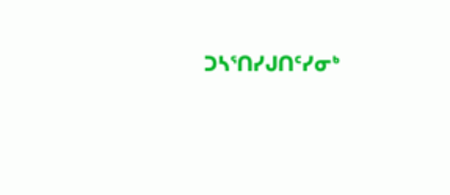ᑐᓴᕐᑎᓯᒍᑎᑦᓯᓂᒃ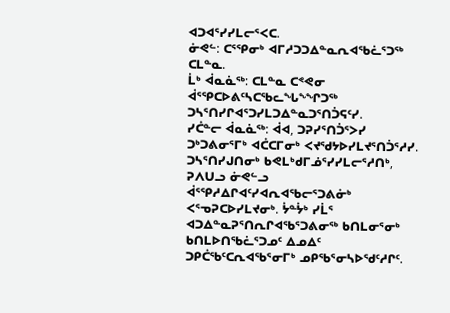ᐊᑐᐊᕐᓯᓯᒪᓕᕐᐸᑕ.
ᓃᕙᓪ: ᑕᕐᕿᓂᒃ ᐊᒥᓱᑐᑐᐃᓐᓇᕆᐊᖃᓛᕐᑐᖅ ᑕᒪᓐᓇ.
ᒫᒃ ᐋᓇᓈᖅ: ᑕᒪᓐᓇ ᑕᕝᕙᓂ ᐋᕐᕿᑕᐅᕕᑦᓴᑕᖃᓚᖓᖕᖏᑐᖅ ᑐᓴᕐᑎᓯᒋᐊᕐᑐᓯᒪᑐᐃᓐᓇᑐᕐᑎᑑᕋᑦᓯ.
ᓯᑖᓐᓕ ᐋᓇᓈᖅ: ᐋᐊ, ᑐᕈᓯᕐᑎᑑᕐᐳᓯ ᑐᒃᑐᕕᓂᕐᒥᒃ ᐊᑖᑕᒥᓂᒃ ᐸᔪᖁᔭᐅᓯᒪᔪᕐᑎᑑᕐᓱᓯ.
ᑐᓴᕐᑎᓯᒍᑎᓂᒃ ᑲᕙᒪᒃᑯᒥᓅᕐᓯᓯᒪᓕᕐᓱᑎᒃ, ᕈᐱᑌᓗ ᓃᕙᓪᓗ ᐋᕐᕿᓱᐃᒋᐊᑦᓯᐊᕆᐊᖃᓕᕐᑐᕕᓃᒃ ᐸᕐᓀᕈᑕᐅᓯᒪᔪᓂᒃ. ᔮᓐᔮᒃ ᓯᒫᕐ ᐊᑐᐃᓐᓇᕈᕐᑎᕆᒋᐊᖃᕐᑐᕕᓂᖅ ᑲᑎᒪᓂᕐᓂᒃ ᑲᑎᒪᐅᑎᖃᓛᕐᑐᓄᑦ ᐃᓄᐃᑦ ᑐᑭᑖᖃᑦᑕᕆᐊᖃᕐᓂᒥᒃ ᓄᑭᖃᕐᓂᓴᐅᖁᑦᓱᒋᑦ.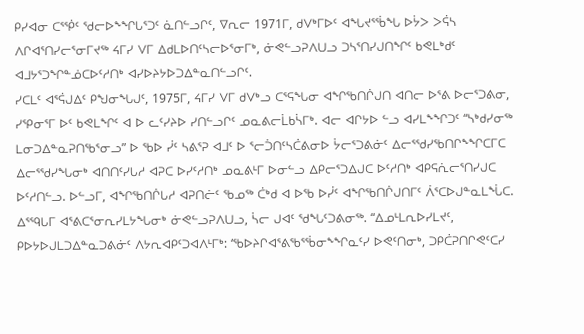ᑭᓯᐊᓂ ᑕᕐᖀᑦ ᖁᓕᐅᖕᖏᒐᕐᑐᑦ ᓈᑎᓪᓗᒋᑦ, ᐁᕆᓕ 1971ᒥ, ᑯᐯᒃᒥᐅᑦ ᐊᖓᔪᕐᖄᖓ ᐅᔮᐳ ᐳᕌᓴ ᐱᒋᐊᕐᑎᓯᓕᕐᓂᒥᔪᖅ ᔦᒥᓯ ᐯᒥ ᐃᑯᒪᐅᑎᑦᓴᓕᐅᕐᓂᒥᒃ, ᓃᕙᓪᓗᕈᐱᑌᓗ ᑐᓴᕐᑎᓯᒍᑎᖏᑦ ᑲᕙᒪᒃᑯᑦ ᐊᒧᔭᕐᑐᖏᓐᓅᑕᐅᑦᓱᑎᒃ ᐊᓯᐅᔨᔭᐅᑐᐃᓐᓇᑎᓪᓗᒋᑦ.
ᓯᑕᒪᑦ ᐊᕐᕌᒍᐃᑦ ᑭᖑᓂᖓᒍᑦ, 1975ᒥ, ᔦᒥᓯ ᐯᒥ ᑯᐯᒃᓗ ᑕᕐᕋᖓᓂ ᐊᖏᖃᑎᒌᒍᑎ ᐊᑎᓕ ᐅᕐᕕ ᐅᓕᕐᑐᕕᓂ, ᓯᕿᓂᕐᒥ ᐅᑦ ᑲᕙᒪᖏᑦ ᐊ ᐅ ᓚᑦᓯᔨᐅ ᓯᑎᓪᓗᒋᑦ ᓄᓇᕕᓕᒫᑲᓵᒥᒃ. ᐊᓕ ᐊᒋᔭᐅ ᓪᓗ ᐊᓯᒪᖕᖏᑐᑦ “ᓴᒃᑯᓯᓂᖅ ᒪᓂᑐᐃᓐᓇᕈᑎᖃᕐᓂᓗ” ᐅ ᖃᐅ ᓰᑦ ᓴᕕᕐᕈ ᐊᒧᑦ ᐅ ᕐᓕᑑᑎᑦᓴᑖᕕᓂᐅ ᔮᓕᕐᑐᕕᓃᑦ ᐃᓕᕐᖁᓯᖃᑎᒋᖕᖏᑕᒥᑕ ᐃᓕᕐᖁᓯᖓᓂᒃ ᐊᑎᑎᑦᓯᒐᓱ ᐊᕈᑕ ᐅᓯᑦᓱᑎᒃ ᓄᓇᕕᒻᒥ ᐅᓂᓪᓗ ᐃᑭᓕᕐᑐᐃᒍᑕ ᐅᑦᓱᑎᒃ ᐊᑭᕋᕇᓕᕐᑎᓯᒍᑕ ᐅᑦᓱᑎᓪᓗ. ᐅᓪᓗᒥ, ᐊᖏᖃᑎᒌᒐᓱ ᐊᕈᑎᓖᑦ ᖃᓄᖅ ᑖᒃᑯ ᐊ ᐅᖃ ᐅᓰᑦ ᐊᖏᖃᑎᒌᒍᑎᒥᑦ ᐲᕐᑕᐅᒍᓐᓇᒪᖔᑕ.
ᐃᕐᙯᒐᒥ ᐊᕐᕕᑕᕐᓂᕆᓯᒪᔭᖓᓂᒃ ᓃᕙᓪᓗᕈᐱᑌᓗ, ᓵᓕ ᒍᐊᑦ ᖁᖓᑦᑐᕕᓂᖅ. “ᐃᓄᒻᒪᕆᐅᓯᒪᔪᑦ, ᑭᐅᔭᐅᒍᒪᑐᐃᓐᓇᑐᕕᓃᑦ ᐱᔭᕆᐊᑭᑦᑐᐊᐱᒻᒥᒃ: ‘ᖃᐅᔨᒋᐊᕐᕕᖃᕐᖄᓂᖕᖏᓇᑦᓯ ᐅᕙᑦᑎᓂᒃ, ᑐᑭᑖᕈᑎᒋᕙᑦᑕᓯ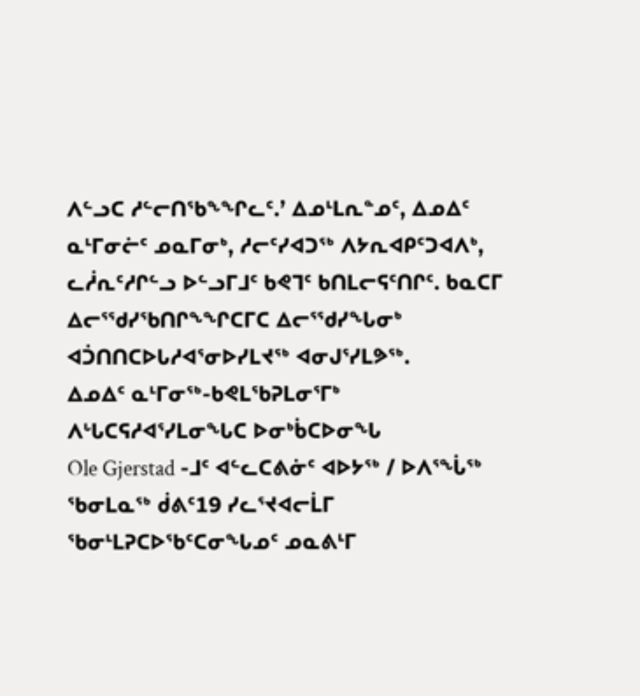ᐱᓪᓗᑕ ᓱᓪᓕᑎᖃᖕᖏᓚᑦ.’ ᐃᓄᒻᒪᕆᓐᓄᑦ, ᐃᓄᐃᑦ ᓇᒻᒥᓂᓖᑦ ᓄᓇᒥᓂᒃ, ᓱᓕᑦᓯᐊᑐᖅ ᐱᔭᕆᐊᑭᑦᑐᐊᐱᒃ, ᓚᓲᕆᑦᓱᒋᓪᓗ ᐅᓪᓗᒥᒧᑦ ᑲᕙᒣᑦ ᑲᑎᒪᓕᕋᑦᑎᒋᑦ. ᑲᓇᑕᒥ ᐃᓕᕐᖁᓯᖃᑎᒋᖕᖏᑕᒥᑕ ᐃᓕᕐᖁᓯᖓᓂᒃ ᐊᑑᑎᑎᑕᐅᒐᓱᐊᕐᓂᐅᓯᒪᔪᖅ ᐊᓂᒍᕐᓯᒪᕗᖅ.
ᐃᓄᐃᑦ ᓇᒻᒥᓂᖅ-ᑲᕙᒪᖃᕈᒪᓂᕐᒥᒃ ᐱᒡᒐᑕᕋᓱᐊᕐᓯᒪᓂᖓᑕ ᐅᓂᒃᑳᑕᐅᓂᖓ
Ole Gjerstad -ᒧᑦ ᐊᓪᓚᑕᕕᓃᑦ ᐊᐅᔭᖅ / ᐅᐱᕐᖔᖅ ᖃᓂᒪᓇᖅ ᑰᕕᑦ19 ᓯᓚᕐᔪᐊᓕᒫᒥ ᖃᓂᒻᒪᕈᑕᐅᖃᑦᑕᓂᖓᓄᑦ ᓄᓇᕕᒻᒥ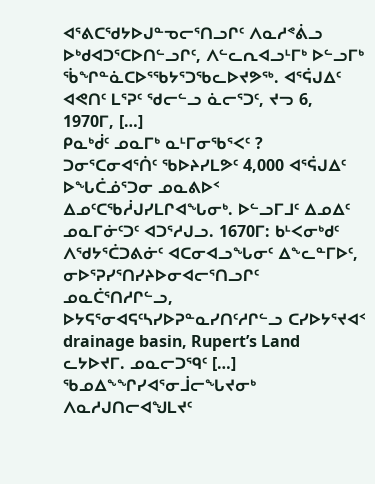ᐊᕐᕕᑕᖁᔭᐅᒍᓐᓀᓕᕐᑎᓗᒋᑦ ᐱᓇᓱᕝᕖᓗ ᐅᒃᑯᐊᑐᕐᑕᐅᑎᓪᓗᒋᑦ, ᐱᓪᓚᕆᐊᓗᒻᒥᒃ ᐅᓪᓗᒥᒃ ᖄᖏᓐᓈᑕᐅᕐᖃᔭᕐᑐᖃᓚᐅᔪᕗᖅ. ᐊᕐᕌᒍᐃᑦ ᐊᕙᑎᑦ ᒪᕐᕈᑦ ᖁᓕᓪᓗ ᓈᓕᕐᑐᑦ, ᔪᓓ 6, 1970ᒥ, […]
ᑭᓇᒃᑰᑦ ᓄᓇᒥᒃ ᓇᒻᒥᓂᖃᕐᐸᑦ ?
ᑐᓂᕐᑕᓂᐊᕐᑏᑦ ᖃᐅᔨᓯᒪᕗᑦ 4,000 ᐊᕐᕌᒍᐃᑦ ᐅᖓᑖᓅᕐᑐᓂ ᓄᓇᕕᐅᑉ ᐃᓄᑦᑕᖃᓲᒍᓯᒪᒋᐊᖓᓂᒃ. ᐅᓪᓗᒥᒧᑦ ᐃᓄᐃᑦ ᓄᓇᒥᓃᑦᑐᑦ ᐊᑐᕐᓱᒍᓗ. 1670ᒥ: ᑲᒻᐸᓂᒃᑯᑦ ᐱᖁᔭᕐᑖᑐᕕᓃᑦ ᐊᑕᓂᐊᓗᖓᓂᑦ ᐃᖕᓚᓐᒥᐅᑦ, ᓂᐅᕐᕈᓯᕐᑎᓯᔨᐅᓂᐊᓕᕐᑎᓗᒋᑦ ᓄᓇᑖᕐᑎᓱᒋᓪᓗ, ᐅᔭᕋᕐᓂᐊᕋᑦᓴᓯᐅᕈᓐᓇᓯᑎᑦᓱᒋᓪᓗ ᑕᓯᐅᔭᕐᔪᐊᑉ drainage basin, Rupert’s Land ᓚᔭᐅᔪᒥ. ᓄᓇᓕᑐᙯᑦ […]
ᖃᓄᐃᖕᖏᓯᐊᕐᓂᒨᓕᖓᔪᓂᒃ ᐱᓇᓱᒍᑎᓕᐊᖑᒪᔪᑦ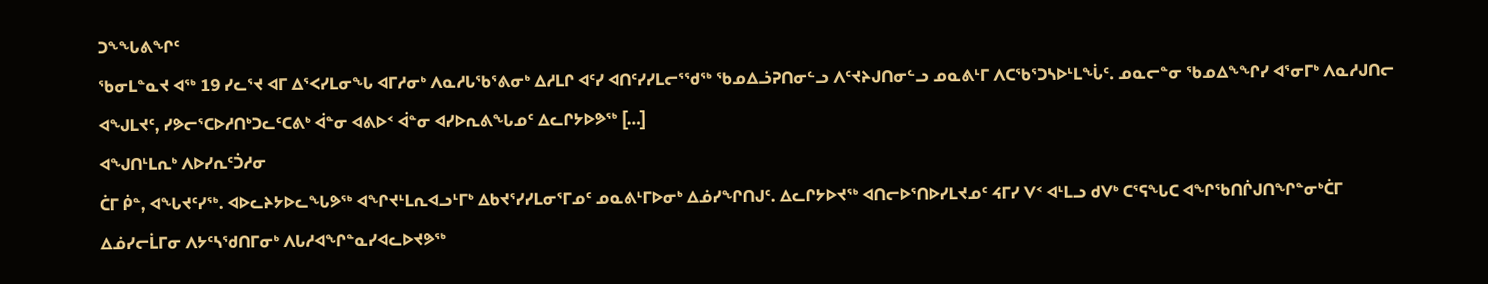ᑐᖕᖓᕕᖏᑦ
ᖃᓂᒪᓐᓇᔪ ᐊᖅ 19 ᓯᓚᕐᔪ ᐊᒥ ᐃᕐᐸᓯᒪᓂᖓ ᐊᒥᓱᓂᒃ ᐱᓇᓱᒐᖃᕐᕕᓂᒃ ᐃᓱᒪᒋ ᐊᑦᓯ ᐊᑎᑦᓯᓯᒪᓕᕐᖁᖅ ᖃᓄᐃᓘᕈᑎᓂᓪᓗ ᐱᑦᔪᔨᒍᑎᓂᓪᓗ ᓄᓇᕕᒻᒥ ᐱᑕᖃᕐᑐᓴᐅᒻᒪᖔᑦ. ᓄᓇᓕᓐᓂ ᖃᓄᐃᖕᖏᓯ ᐊᕐᓂᒥᒃ ᐱᓇᓱᒍᑎᓕ ᐊᖑᒪᔪᑦ, ᓯᕗᓕᕐᑕᐅᓱᑎᒃᑐᓚᑦᑕᕕᒃ ᐋᓐᓂ ᐊᕕᐅᑉ ᐋᓐᓂ ᐊᓯᐅᕆᕕᖓᓄᑦ ᐃᓚᒋᔭᐅᕗᖅ […]
ᐊᖑᑎᒻᒪᕆᒃ ᐱᐅᓯᕆᑦᑑᓱᓂ
ᑖᒥ ᑮᓐ, ᐊᖓᔪᑦᓯᖅ. ᐊᐅᓚᔨᔭᐅᓚᖓᕗᖅ ᐊᖏᔪᒻᒪᕆᐊᓗᒻᒥᒃ ᐃᑲᔪᕐᓯᓯᒪᓂᕐᒥᓄᑦ ᓄᓇᕕᒻᒥᐅᓂᒃ ᐃᓅᓯᖏᑎᒍᑦ. ᐃᓚᒋᔭᐅᔪᖅ ᐊᑎᓕᐅᕐᑎᐅᓯᒪᔪᓄᑦ ᔦᒥᓯ ᐯᑉ ᐊᒻᒪᓗ ᑯᐯᒃ ᑕᕐᕋᖓᑕ ᐊᖏᖃᑎᒌᒍᑎᖏᓐᓂᒃᑖᒥ ᐃᓅᓯᓕᒫᒥᓂ ᐱᔭᑦᓴᖁᑎᒥᓂᒃ ᐱᒐᓱᐊᖏᓐᓇᓯᐊᓚᐅᔪᕗᖅ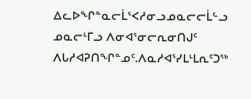ᐃᓚᐅᖏᓐᓇᓕᒫᕐᐸᓱᓂᓗᓄᓇᓕᓕᒫᓪᓗ ᓄᓇᓕᒻᒥᓗ ᐱᓂᐊᕐᓂᓕᕆᓂᑎᒍᑦ ᐱᒐᓱᐊᕈᑎᖏᓐᓄᑦ.ᐱᓇᓱᐊᕐᓯᒪᒻᒪᕆᑦᑐᖅ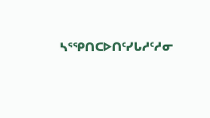ᓴᕐᕿᑎᑕᐅᑎᑦᓯᒐᓱᑦᓱᓂ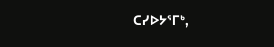ᑕᓯᐅᔭᕐᒥᒃ,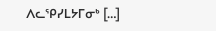ᐱᓚᕿᓯᒪᔭᒥᓂᒃ […]